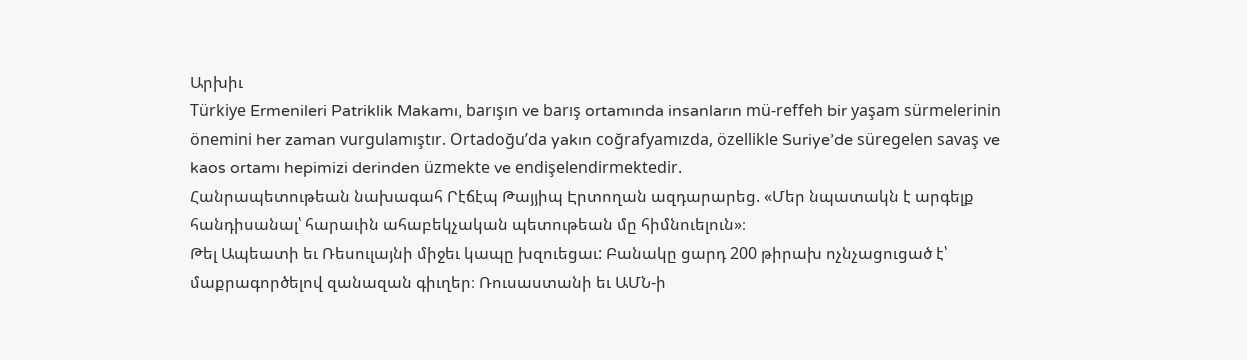Արխիւ
Türkiye Ermenileri Patriklik Makamı, barışın ve barış ortamında insanların mü-reffeh bir yaşam sürmelerinin önemini her zaman vurgulamıştır. Ortadoğu’da yakın coğrafyamızda, özellikle Suriye’de süregelen savaş ve kaos ortamı hepimizi derinden üzmekte ve endişelendirmektedir.
Հանրապետութեան նախագահ Րէճէպ Թայյիպ Էրտողան ազդարարեց. «Մեր նպատակն է արգելք հանդիսանալ՝ հարաւին ահաբեկչական պետութեան մը հիմնուելուն»։
Թել Ապեատի եւ Ռեսուլայնի միջեւ կապը խզուեցաւ: Բանակը ցարդ 200 թիրախ ոչնչացուցած է՝ մաքրագործելով զանազան գիւղեր։ Ռուսաստանի եւ ԱՄՆ-ի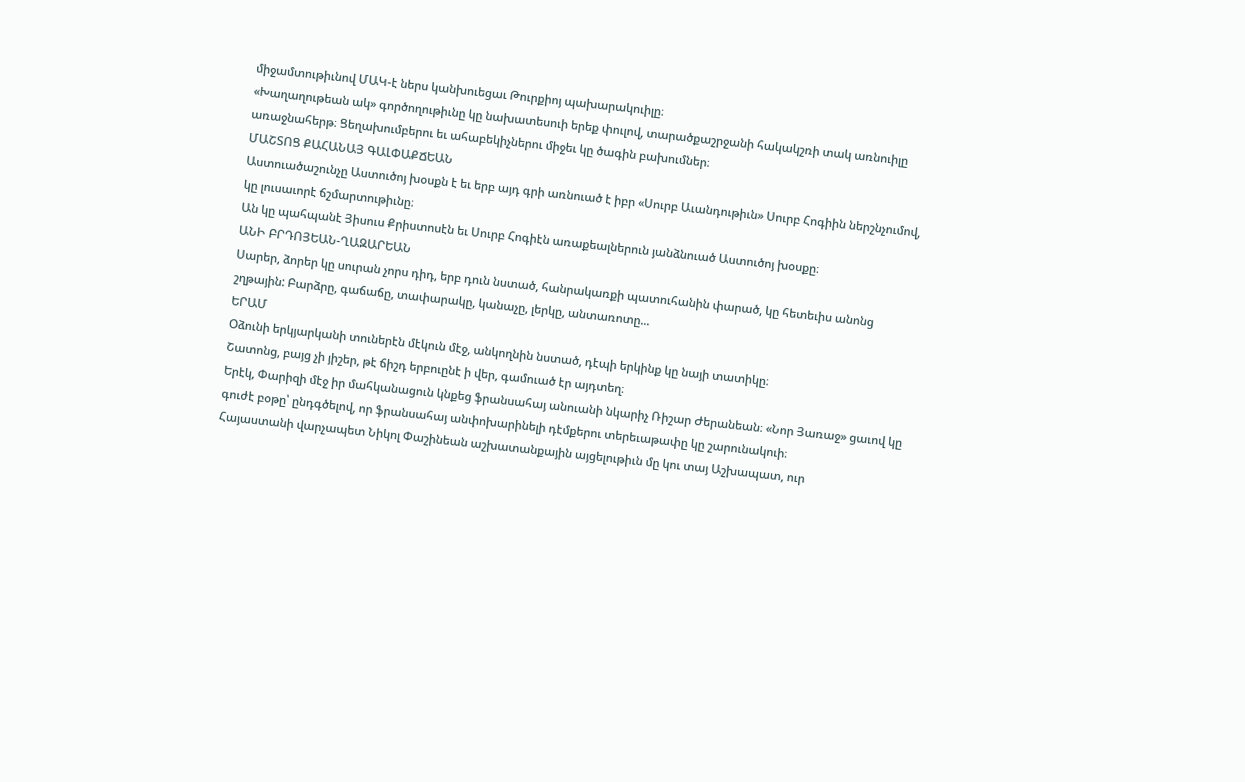միջամտութիւնով ՄԱԿ-է ներս կանխուեցաւ Թուրքիոյ պախարակուիլը։
«Խաղաղութեան ակ» գործողութիւնը կը նախատեսուի երեք փուլով, տարածքաշրջանի հակակշռի տակ առնուիլը առաջնահերթ։ Ցեղախումբերու եւ ահաբեկիչներու միջեւ կը ծագին բախումներ։
ՄԱՇՏՈՑ ՔԱՀԱՆԱՅ ԳԱԼՓԱՔՃԵԱՆ
Աստուածաշունչը Աստուծոյ խօսքն է եւ երբ այդ գրի առնուած է իբր «Սուրբ Աւանդութիւն» Սուրբ Հոգիին ներշնչումով, կը լուսաւորէ ճշմարտութիւնը։
Ան կը պահպանէ Յիսուս Քրիստոսէն եւ Սուրբ Հոգիէն առաքեալներուն յանձնուած Աստուծոյ խօսքը։
ԱՆԻ ԲՐԴՈՅԵԱՆ-ՂԱԶԱՐԵԱՆ
Սարեր, ձորեր կը սուրան չորս դիդ, երբ դուն նստած, հանրակառքի պատուհանին փարած, կը հետեւիս անոնց շղթային: Բարձրը, գաճաճը, տափարակը, կանաչը, լերկը, անտառոտը...
ԵՐԱՄ
Օձունի երկյարկանի տուներէն մէկուն մէջ, անկողնին նստած, դէպի երկինք կը նայի տատիկը։
Շատոնց, բայց չի յիշեր, թէ ճիշդ երբուընէ ի վեր, գամուած էր այդտեղ։
Երէկ, Փարիզի մէջ իր մահկանացուն կնքեց ֆրանսահայ անուանի նկարիչ Ռիշար Ժերանեան։ «Նոր Յառաջ» ցաւով կը գուժէ բօթը՝ ընդգծելով, որ ֆրանսահայ անփոխարինելի դէմքերու տերեւաթափը կը շարունակուի։
Հայաստանի վարչապետ Նիկոլ Փաշինեան աշխատանքային այցելութիւն մը կու տայ Աշխապատ, ուր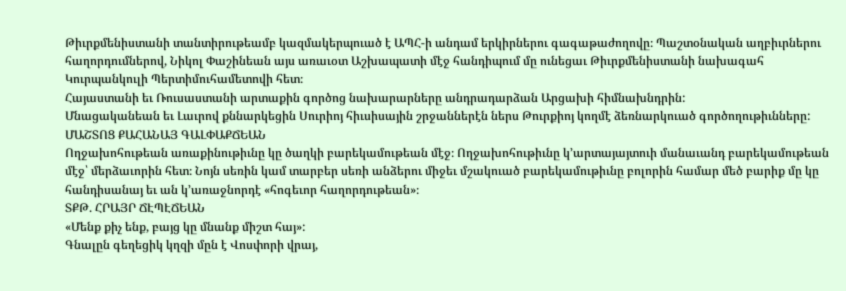Թիւրքմենիստանի տանտիրութեամբ կազմակերպուած է ԱՊՀ-ի անդամ երկիրներու գագաթաժողովը։ Պաշտօնական աղբիւրներու հաղորդումներով, Նիկոլ Փաշինեան այս առաւօտ Աշխապատի մէջ հանդիպում մը ունեցաւ Թիւրքմենիստանի նախագահ Կուրպանկուլի Պերտիմուհամետովի հետ։
Հայաստանի եւ Ռուսաստանի արտաքին գործոց նախարարները անդրադարձան Արցախի հիմնախնդրին:
Մնացականեան եւ Լաւրով քննարկեցին Սուրիոյ հիւսիսային շրջաններէն ներս Թուրքիոյ կողմէ ձեռնարկուած գործողութիւնները:
ՄԱՇՏՈՑ ՔԱՀԱՆԱՅ ԳԱԼՓԱՔՃԵԱՆ
Ողջախոհութեան առաքինութիւնը կը ծաղկի բարեկամութեան մէջ։ Ողջախոհութիւնը կ՚արտայայտուի մանաւանդ բարեկամութեան մէջ՝ մերձաւորին հետ։ Նոյն սեռին կամ տարբեր սեռի անձերու միջեւ մշակուած բարեկամութիւնը բոլորին համար մեծ բարիք մը կը հանդիսանայ եւ ան կ՚առաջնորդէ «հոգեւոր հաղորդութեան»։
ՏՔԹ. ՀՐԱՅՐ ՃԷՊԷՃԵԱՆ
«Մենք քիչ ենք, բայց կը մնանք միշտ հայ»:
Գնալըն գեղեցիկ կղզի մըն է Վոսփորի վրայ,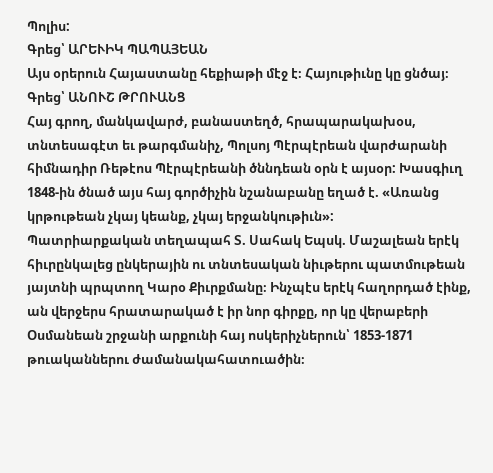Պոլիս:
Գրեց՝ ԱՐԵՒԻԿ ՊԱՊԱՅԵԱՆ
Այս օրերուն Հայաստանը հեքիաթի մէջ է։ Հայութիւնը կը ցնծայ։
Գրեց՝ ԱՆՈՒՇ ԹՐՈՒԱՆՑ
Հայ գրող, մանկավարժ, բանաստեղծ, հրապարակախօս, տնտեսագէտ եւ թարգմանիչ, Պոլսոյ Պէրպէրեան վարժարանի հիմնադիր Ռեթէոս Պէրպէրեանի ծննդեան օրն է այսօր: Խասգիւղ 1848-ին ծնած այս հայ գործիչին նշանաբանը եղած է. «Առանց կրթութեան չկայ կեանք, չկայ երջանկութիւն»:
Պատրիարքական տեղապահ Տ. Սահակ Եպսկ. Մաշալեան երէկ հիւրընկալեց ընկերային ու տնտեսական նիւթերու պատմութեան յայտնի պրպտող Կարօ Քիւրքմանը։ Ինչպէս երէկ հաղորդած էինք, ան վերջերս հրատարակած է իր նոր գիրքը, որ կը վերաբերի Օսմանեան շրջանի արքունի հայ ոսկերիչներուն՝ 1853-1871 թուականներու ժամանակահատուածին։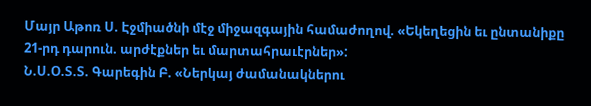Մայր Աթոռ Ս. Էջմիածնի մէջ միջազգային համաժողով. «Եկեղեցին եւ ընտանիքը 21-րդ դարուն. արժէքներ եւ մարտահրաւէրներ»:
Ն.Ս.Օ.Տ.Տ. Գարեգին Բ. «Ներկայ ժամանակներու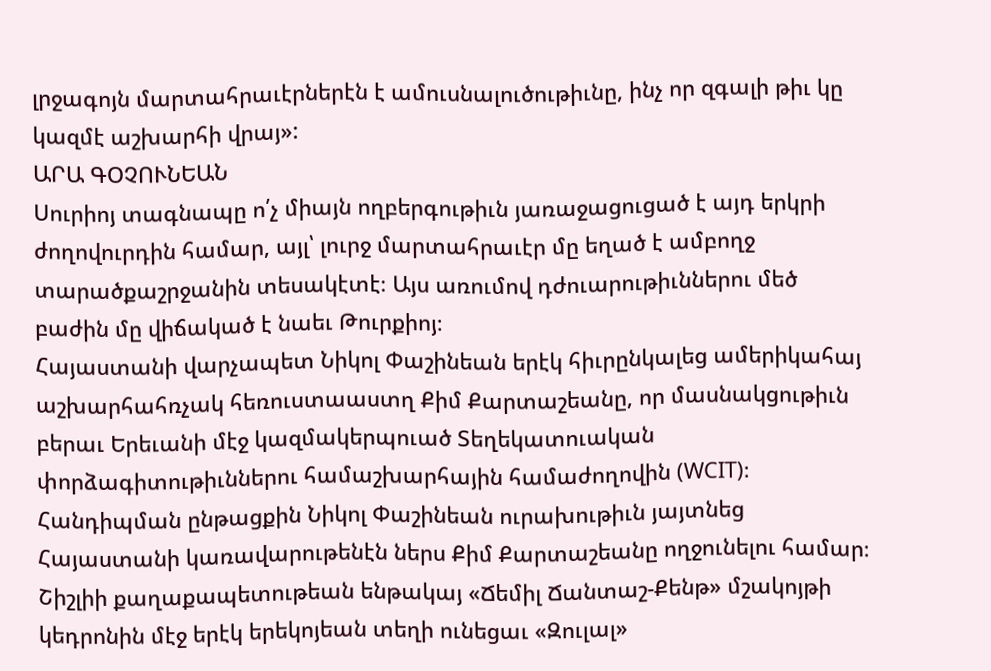լրջագոյն մարտահրաւէրներէն է ամուսնալուծութիւնը, ինչ որ զգալի թիւ կը կազմէ աշխարհի վրայ»:
ԱՐԱ ԳՕՉՈՒՆԵԱՆ
Սուրիոյ տագնապը ո՛չ միայն ողբերգութիւն յառաջացուցած է այդ երկրի ժողովուրդին համար, այլ՝ լուրջ մարտահրաւէր մը եղած է ամբողջ տարածքաշրջանին տեսակէտէ։ Այս առումով դժուարութիւններու մեծ բաժին մը վիճակած է նաեւ Թուրքիոյ։
Հայաստանի վարչապետ Նիկոլ Փաշինեան երէկ հիւրընկալեց ամերիկահայ աշխարհահռչակ հեռուստաաստղ Քիմ Քարտաշեանը, որ մասնակցութիւն բերաւ Երեւանի մէջ կազմակերպուած Տեղեկատուական փորձագիտութիւններու համաշխարհային համաժողովին (WCIT)։ Հանդիպման ընթացքին Նիկոլ Փաշինեան ուրախութիւն յայտնեց Հայաստանի կառավարութենէն ներս Քիմ Քարտաշեանը ողջունելու համար։
Շիշլիի քաղաքապետութեան ենթակայ «Ճեմիլ Ճանտաշ-Քենթ» մշակոյթի կեդրոնին մէջ երէկ երեկոյեան տեղի ունեցաւ «Զուլալ»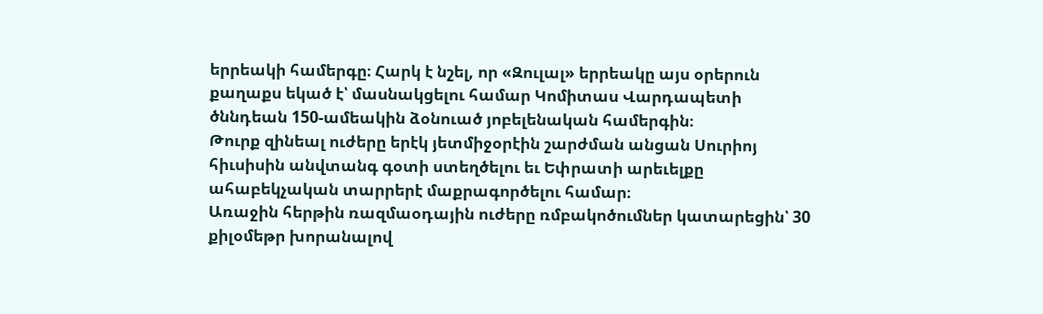երրեակի համերգը։ Հարկ է նշել, որ «Զուլալ» երրեակը այս օրերուն քաղաքս եկած է՝ մասնակցելու համար Կոմիտաս Վարդապետի ծննդեան 150-ամեակին ձօնուած յոբելենական համերգին։
Թուրք զինեալ ուժերը երէկ յետմիջօրէին շարժման անցան Սուրիոյ հիւսիսին անվտանգ գօտի ստեղծելու եւ Եփրատի արեւելքը ահաբեկչական տարրերէ մաքրագործելու համար։
Առաջին հերթին ռազմաօդային ուժերը ռմբակոծումներ կատարեցին՝ 30 քիլօմեթր խորանալով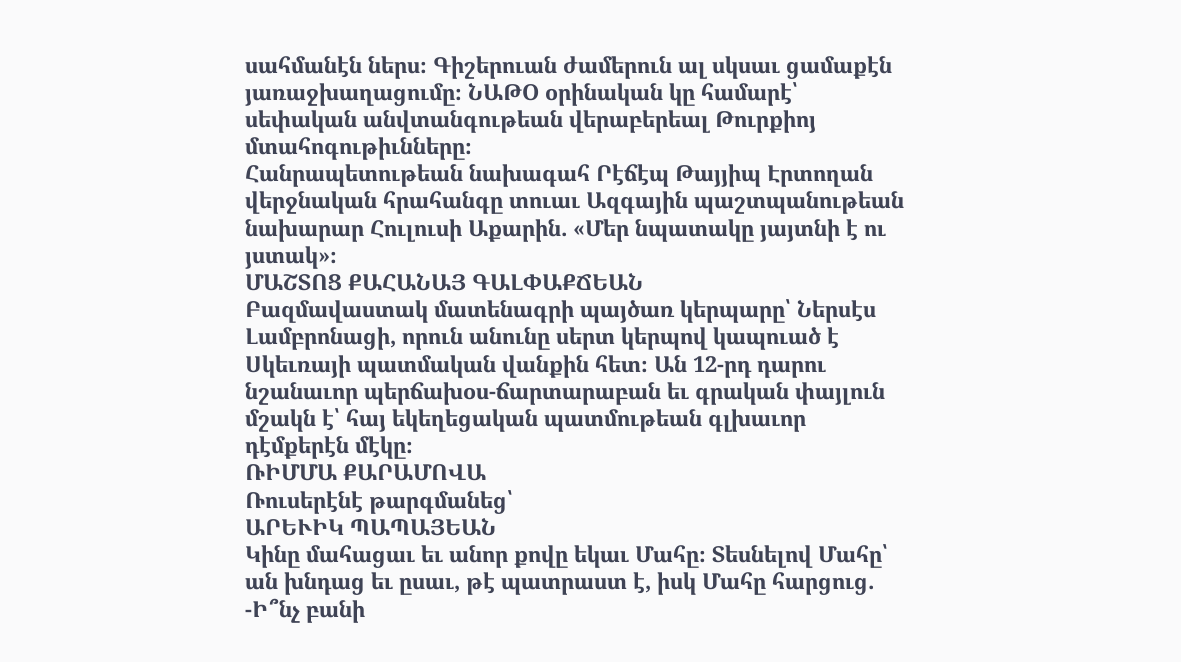սահմանէն ներս։ Գիշերուան ժամերուն ալ սկսաւ ցամաքէն յառաջխաղացումը։ ՆԱԹՕ օրինական կը համարէ՝ սեփական անվտանգութեան վերաբերեալ Թուրքիոյ մտահոգութիւնները։
Հանրապետութեան նախագահ Րէճէպ Թայյիպ Էրտողան վերջնական հրահանգը տուաւ Ազգային պաշտպանութեան նախարար Հուլուսի Աքարին. «Մեր նպատակը յայտնի է ու յստակ»։
ՄԱՇՏՈՑ ՔԱՀԱՆԱՅ ԳԱԼՓԱՔՃԵԱՆ
Բազմավաստակ մատենագրի պայծառ կերպարը՝ Ներսէս Լամբրոնացի, որուն անունը սերտ կերպով կապուած է Սկեւռայի պատմական վանքին հետ։ Ան 12-րդ դարու նշանաւոր պերճախօս-ճարտարաբան եւ գրական փայլուն մշակն է՝ հայ եկեղեցական պատմութեան գլխաւոր դէմքերէն մէկը։
ՌԻՄՄԱ ՔԱՐԱՄՈՎԱ
Ռուսերէնէ թարգմանեց՝
ԱՐԵՒԻԿ ՊԱՊԱՅԵԱՆ
Կինը մահացաւ եւ անոր քովը եկաւ Մահը։ Տեսնելով Մահը՝ ան խնդաց եւ ըսաւ, թէ պատրաստ է, իսկ Մահը հարցուց.
-Ի՞նչ բանի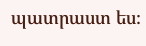պատրաստ ես։